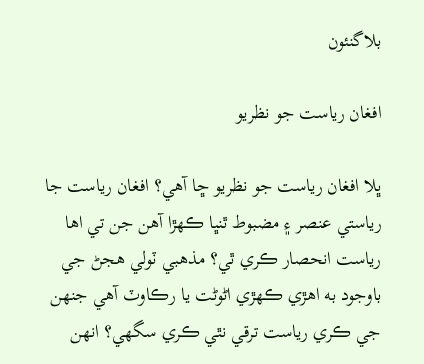بلاگنئون

افغان رياست جو نظريو

ڀلا افغان رياست جو نظريو ڇا آهي؟ افغان رياست جا رياستي عنصر ۽ مضبوط ٿنڀا ڪهڙا آهن جن تي اها رياست انحصار ڪري ٿي؟ مذهبي ٽولي هجڻ جي باوجود به اهڙي ڪهڙي اڻوڻت يا رڪاوٽ آهي جنهن جي ڪري رياست ترقي نٿي ڪري سگهي؟ انهن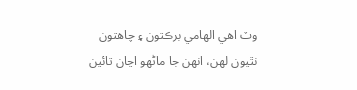وٽ اهي الهامي برڪتون ۽ چاهتون نٿيون لهن، انهن جا ماڻهو اڃان تائين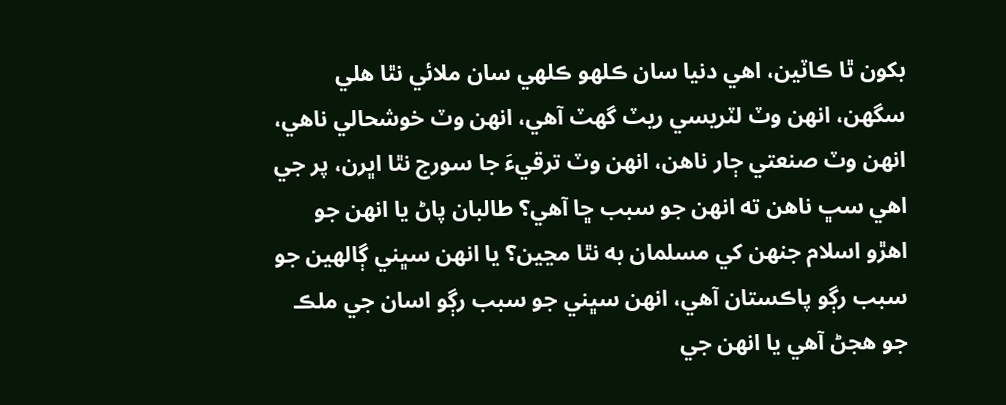بکون ٿا ڪاٽين، اهي دنيا سان ڪلهو ڪلهي سان ملائي نٿا هلي سگهن، انهن وٽ لٽريسي ريٽ گھٽ آهي، انهن وٽ خوشحالي ناهي، انهن وٽ صنعتي ڄار ناهن، انهن وٽ ترقيءَ جا سورج نٿا اڀرن، پر جي اهي سڀ ناهن ته انهن جو سبب ڇا آهي؟ طالبان پاڻ يا انهن جو اهڙو اسلام جنهن کي مسلمان به نٿا مڃين؟ يا انهن سڀني ڳالهين جو سبب رڳو پاڪستان آهي، انهن سڀني جو سبب رڳو اسان جي ملڪ جو هجڻ آهي يا انهن جي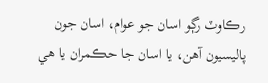رڪاوٽ رڳو اسان جو عوام، اسان جون پاليسيون آهن، يا اسان جا حڪمران يا هي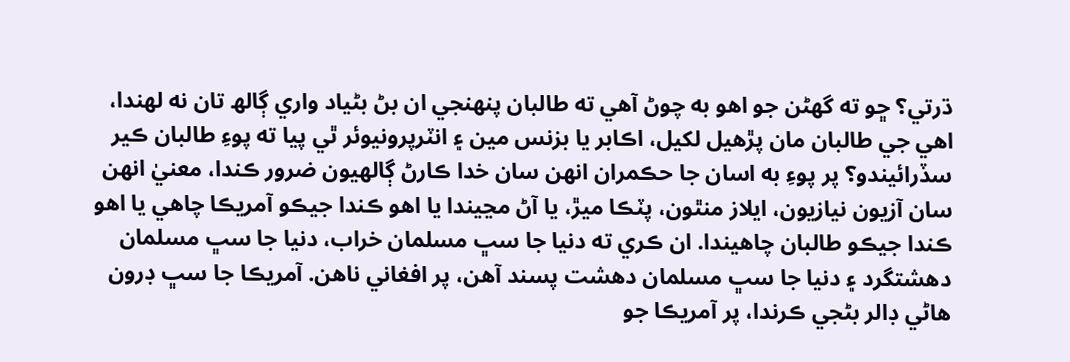ڌرتي؟ ڇو ته گھڻن جو اهو به چوڻ آهي ته طالبان پنهنجي ان بڻ بڻياد واري ڳالھ تان نه لهندا، اهي جي طالبان مان پڙهيل لکيل، اڪابر يا بزنس مين ۽ انٽرپرونيوئر ٿي پيا ته پوءِ طالبان ڪير سڏرائيندو؟ پر پوءِ به اسان جا حڪمران انهن سان خدا ڪارڻ ڳالهيون ضرور ڪندا، معنيٰ انهن سان آزيون نيازيون، ايلاز منٿون، پٽڪا ميڙ، يا آڻ مڃيندا يا اهو ڪندا جيڪو آمريڪا چاهي يا اهو ڪندا جيڪو طالبان چاهيندا. ان ڪري ته دنيا جا سڀ مسلمان خراب، دنيا جا سڀ مسلمان دهشتگرد ۽ دنيا جا سڀ مسلمان دهشت پسند آهن، پر افغاني ناهن. آمريڪا جا سڀ ڊرون هاڻي ڊالر بڻجي ڪرندا، پر آمريڪا جو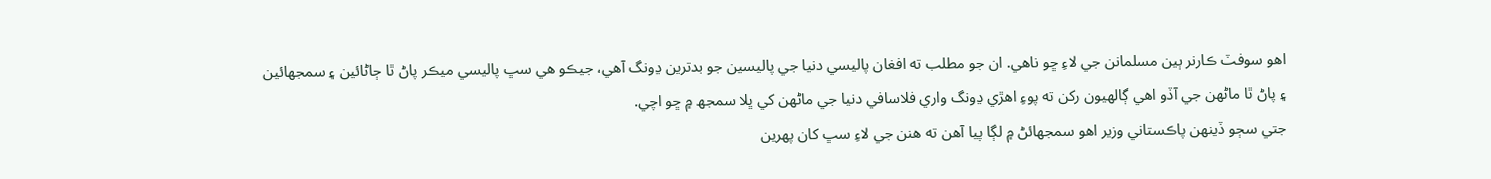اهو سوفٽ ڪارنر ٻين مسلمانن جي لاءِ ڇو ناهي. ان جو مطلب ته افغان پاليسي دنيا جي پاليسين جو بدترين ڍونگ آهي، جيڪو هي سڀ پاليسي ميڪر پاڻ ٿا ڄاڻائين ۽ سمجهائين ۽ پاڻ ٿا ماڻهن جي آڏو اهي ڳالهيون رکن ته پوءِ اهڙي ڍونگ واري فلاسافي دنيا جي ماڻهن کي ڀلا سمجھ ۾ ڇو اچي.
جتي سڄو ڏينهن پاڪستاني وزير اهو سمجهائڻ ۾ لڳا پيا آهن ته هنن جي لاءِ سڀ کان پهرين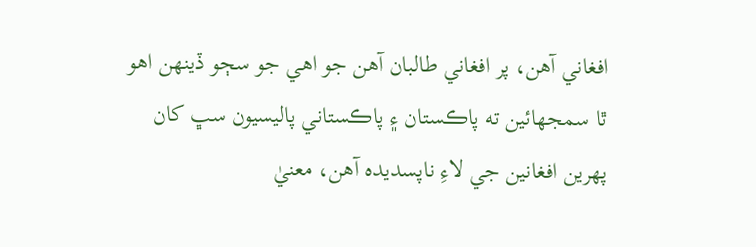افغاني آهن، پر افغاني طالبان آهن جو اهي جو سڄو ڏينهن اهو ٿا سمجهائين ته پاڪستان ۽ پاڪستاني پاليسيون سڀ کان پهرين افغانين جي لاءِ ناپسديده آهن، معنيٰ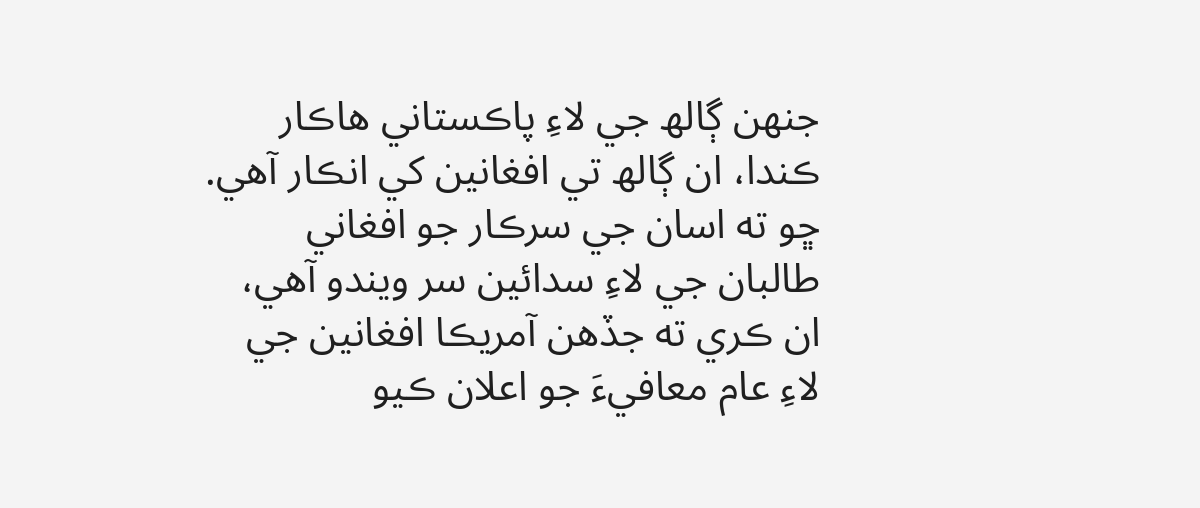جنهن ڳالھ جي لاءِ پاڪستاني هاڪار ڪندا، ان ڳالھ تي افغانين کي انڪار آهي. ڇو ته اسان جي سرڪار جو افغاني طالبان جي لاءِ سدائين سر ويندو آهي، ان ڪري ته جڏهن آمريڪا افغانين جي لاءِ عام معافيءَ جو اعلان ڪيو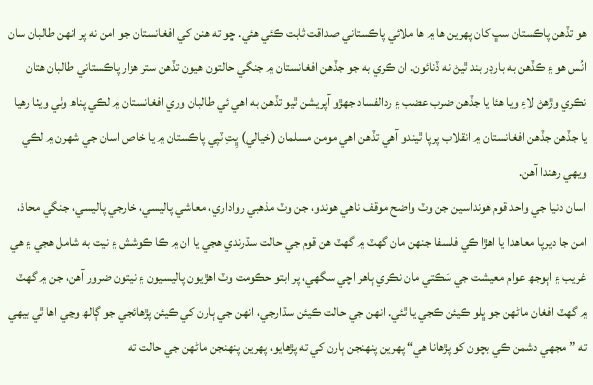هو تڏهن پاڪستان سڀ کان پهرين ها ۾ ها ملائي پاڪستاني صداقت ثابت ڪئي هئي. ڇو ته هنن کي افغانستان جو امن نه پر انهن طالبان سان انُس هو ۽ ڪڏهن به بارڊر بند ٿيڻ نه ڏنائون. ان ڪري به جو جڏهن افغانستان ۾ جنگي حالتون هيون تڏهن ستر هزار پاڪستاني طالبان هتان نڪري وڙهڻ لاءِ ويا هئا يا جڏهن ضرب عضب ۽ ردالفساد جهڙو آپريشن ٿيو تڏهن به اهي ئي طالبان وري افغانستان ۾ لڪي پناھ وٺي ويٺا رهيا يا جڏهن جڏهن افغانستان ۾ انقلاب پرپا ٿيندو آهي تڏهن اهي مومن مسلمان (خيالي) ڀِتِ ٽپي پاڪستان ۾ يا خاص اسان جي شهرن ۾ لڪي ويهي رهندا آهن.
اسان دنيا جي واحد قوم هونداسين جن وٽ واضح موقف ناهي هوندو، جن وٽ مذهبي رواداري، معاشي پاليسي، خارجي پاليسي، جنگي محاذ، امن جا ديرپا معاهدا يا اهڙا ڪي فلسفا جنهن مان گھٽ ۾ گھٽ هن قوم جي حالت سڌرندي هجي يا ان ۾ ڪا ڪوشش ۽ نيت به شامل هجي ۽ هي غريب ۽ اٻوجھ عوام معيشت جي سَڪتي مان نڪري ٻاهر اچي سگهي، پر ابتو حڪومت وٽ اهڙيون پاليسيون ۽ نيتون ضرور آهن، جن ۾ گھٽ ۾ گھٽ افغان ماڻهن جو ڀلو ڪيئن ڪجي يا ٿئي. انهن جي حالت ڪيئن سڌارجي، انهن جي ٻارن کي ڪيئن پڙهائجي جو ڳالھ وڃي اها ٿي بيهي ته ”مجهي دشمن ڪي بچون کو پڙهانا هي“ پهرين پنهنجن ٻارن کي ته پڙهايو، پهرين پنهنجن ماڻهن جي حالت ته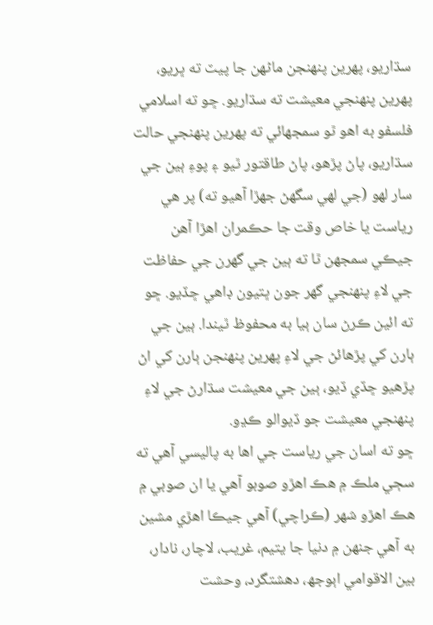سڌاريو، پهرين پنهنجن ماڻهن جا پيٽ ته ڀريو، پهرين پنهنجي معيشت ته سڌاريو. ڇو ته اسلامي فلسفو به اهو ٿو سمجهائي ته پهرين پنهنجي حالت سڌاريو، پاڻ پڙهو، پاڻ طاقتور ٿيو ۽ پوءِ ٻين جي سار لهو (جي لهي سگهڻ جهڙا آهيو ته) پر هي رياست يا خاص وقت جا حڪمران اهڙا آهن جيڪي سمجهن ٿا ته ٻين جي گهرن جي حفاظت جي لاءِ پنهنجي گهر جون ڀتيون ڊاهي ڇڏيو. ڇو ته ائين ڪرڻ سان ٻيا به محفوظ ٿيندا. ٻين جي ٻارن کي پڙهائڻ جي لاءِ پهرين پنهنجن ٻارن کي اڻ پڙهيو ڇڏي ڏيو، ٻين جي معيشت سڌارڻ جي لاءِ پنهنجي معيشت جو ڏيوالو ڪڍو.
ڇو ته اسان جي رياست جي اها به پاليسي آهي ته سڄي ملڪ ۾ هڪ اهڙو صوبو آهي يا ان صوبي ۾ هڪ اهڙو شهر (ڪراچي) آهي جيڪا اهڙي مشين به آهي جنهن ۾ دنيا جا يتيم، غريب، لاچار، نادار، بين الاقوامي اٻوجھ، دهشتگرد، وحشت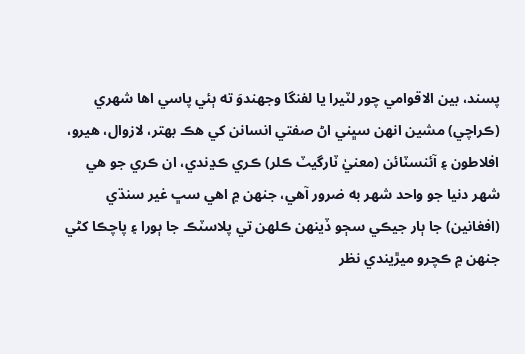پسند، بين الاقوامي چور لٽيرا يا لفنگا وجهندوَ ته ٻئي پاسي اها شهري (ڪراچي) مشين انهن سڀني اڻ صفتي انسانن کي هڪ بهتر، لازوال، هيرو، افلاطون ۽ آئنسٽائن (معنيٰ ٽارگيٽ ڪلر) ڪري ڪڍندي، ان ڪري جو هي شهر دنيا جو واحد شهر به ضرور آهي، جنهن ۾ اهي سڀ غير سنڌي (افغانين) جا ٻار جيڪي سڄو ڏينهن ڪلهن تي پلاسٽڪ جا ٻورا ۽ پاچڪا کڻي جنهن ۾ ڪچرو ميڙيندي نظر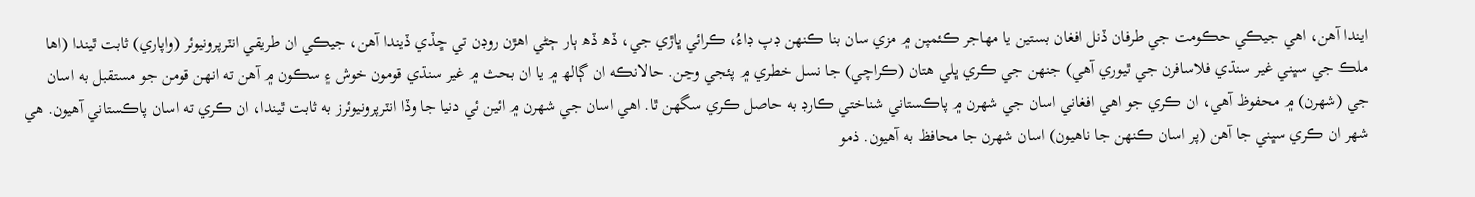ايندا آهن، اهي جيڪي حڪومت جي طرفان ڏنل افغان بستين يا مهاجر ڪئمپن ۾ مزي سان بنا ڪنهن ڊپ ڊاءُ، ڪرائي ڀاڙي جي، ڏھ ڏھ ٻار ڄڻي اهڙن روڊن تي ڇڏي ڏيندا آهن، جيڪي ان طريقي انٽرپرونيوئر (واپاري) ثابت ٿيندا (اها ملڪ جي سڀني غير سنڌي فلاسافرن جي ٿيوري آهي) جنهن جي ڪري ڀلي هتان (ڪراچي) جا نسل خطري ۾ پئجي وڃن. حالانڪه ان ڳالھ ۾ يا ان بحث ۾ غير سنڌي قومون خوش ۽ سڪون ۾ آهن ته انهن قومن جو مستقبل به اسان جي (شهرن) ۾ محفوظ آهي، ان ڪري جو اهي افغاني اسان جي شهرن ۾ پاڪستاني شناختي ڪارڊ به حاصل ڪري سگهن ٿا. اهي اسان جي شهرن ۾ ائين ئي دنيا جا وڏا انٽرپرونيوئرز به ثابت ٿيندا، ان ڪري ته اسان پاڪستاني آهيون. هي شهر ان ڪري سڀني جا آهن (پر اسان ڪنهن جا ناهيون) اسان شهرن جا محافظ به آهيون. ذمو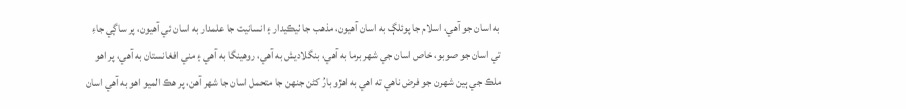به اسان جو آهي، اسلام جا پوئلڳ به اسان آهيون، مذهب جا ٺيڪيدار ۽ انسانيت جا علمدار به اسان ئي آهيون، پر ساڳي جاءِ تي اسان جو صوبو، خاص اسان جي شهر برما به آهي، بنگلاديش به آهي، روهينگا به آهي ۽ مني افغانستان به آهي، پر اهو ملڪ جي ٻين شهرن جو فرض ناهي ته اهي به اهڙو بارُ کڻن جنهن جا متحمل اسان جا شهر آهن، پر هڪ الميو اهو به آهي اسان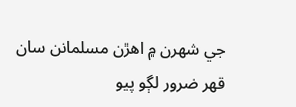جي شهرن ۾ اهڙن مسلمانن سان قهر ضرور لڳو پيو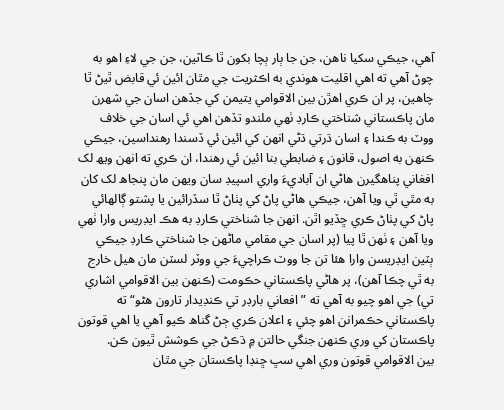آهي، جيڪي سکيا ناهن، جن جا ٻار ٻچا بکون ٿا ڪاٽين، جن جي لاءِ اهو به چوڻ آهي ته اهي اقليت هوندي به اڪثريت جي مٿان ائين ئي قابض ٿيڻ ٿا چاهين، پر ان ڪري اهڙن بين الاقوامي يتيمن کي جڏهن اسان جي شهرن مان پاڪستاني شناختي ڪارڊ ٺهي ملندو تڏهن اهي ئي اسان جي خلاف ووٽ به ڪندا ۽ اسان ڌرتي ڌڻي انهن کي ائين ئي ڏسندا رهنداسين، جيڪي ڪنهن به اصول، قانون ۽ ضابطي بنا ائين ئي رهندا، ان ڪري ته انهن ويھ لک افغاني پناهگيرن هاڻي ان آباديءَ واري اسپيڊ سان ويهن مان پنجاھ لک کان به مٿي ٿي ويا آهن، جيڪي هاڻي پاڻ کي پٺاڻ ٿا سڏرائين يا پشتو ڳالهائي پاڻ کي پٺاڻ ڪري ڇڏيو اٿن. انهن جا شناختي ڪارڊ به هڪ ايڊريس وارا ٺهي ويا آهن ۽ ٺهن ٿا پيا (پر اسان جي مقامي ماڻهن جا شناختي ڪارڊ جيڪي ٻٽين ايڊريسن وارا هئا تن جا ووٽ ڪراچيءَ جي ووٽر لسٽن مان هيل خارج به ٿي چڪا آهن)، پر هاڻي پاڪستاني حڪومت (ڪنهن بين الاقوامي اشاري تي) جي اهو چيو به آهي ته ”افعاني بارڊر تي ڪنڊيدار تارون هڻو“ ته پاڪستاني حڪمرانن اهو چئي ۽ اعلان ڪري ڄڻ گناھ ڪيو آهي يا اهي قوتون پاڪستان کي وري ڪنهن جنگي حالتن ۾ ڌڪڻ جي ڪوشش ٿيون ڪن.
بين الاقوامي قوتون وري اهي سڀ ڇنڊا پاڪستان جي مٿان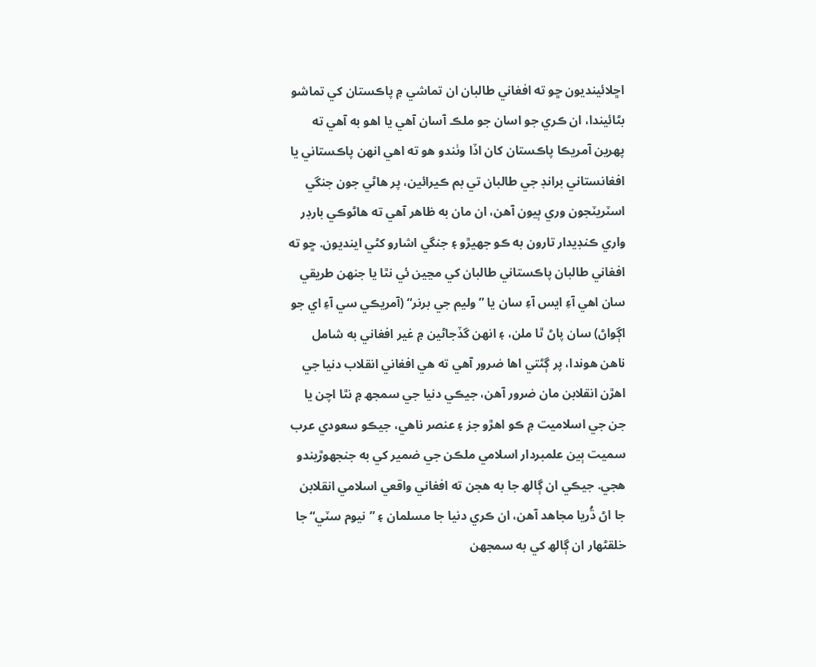اڇلائينديون ڇو ته افغاني طالبان ان تماشي ۾ پاڪستان کي تماشو بڻائيندا، ان ڪري جو اسان جو ملڪ آسان آهي يا اهو به آهي ته پهرين آمريڪا پاڪستان کان اڏا وٺندو هو ته اهي انهن پاڪستاني يا افغانستاني برانڊ جي طالبان تي بم ڪيرائين، پر هاڻي جون جنگي اسٽريٽجون وري ٻيون آهن، ان مان به ظاهر آهي ته هاڻوڪي بارڊر واري ڪنڊيدار تارون به ڪو جھيڙو ۽ جنگي اشارو کڻي اينديون. ڇو ته افغاني طالبان پاڪستاني طالبان کي مڃين ئي نٿا يا جنهن طريقي سان اهي آءِ ايس آءِ سان يا ”وليم جي برنر“ (آمريڪي سي آءِ اي جو اڳواڻ) سان پاڻ ٿا ملن، ۽ انهن گڏجاڻين ۾ غير افغاني به شامل ناهن هوندا، پر ڳڻتي اها ضرور آهي ته هي افغاني انقلاب دنيا جي اهڙن انقلابن مان ضرور آهن، جيڪي دنيا جي سمجھ ۾ نٿا اچن يا جن جي اسلاميت ۾ ڪو اهڙو جز ۽ عنصر ناهي، جيڪو سعودي عرب سميت ٻين علمبردار اسلامي ملڪن جي ضمير کي به جنجھوڙيندو هجي. جيڪي ان ڳالھ جا به هجن ته افغاني واقعي اسلامي انقلابن جا اڻ ڌُريا مجاهد آهن، ان ڪري دنيا جا مسلمان ۽ ”نيوم سٽي“ جا خلقڻهار ان ڳالھ کي به سمجهن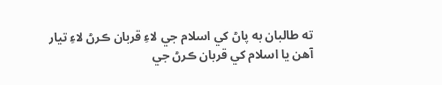ته طالبان به پاڻ کي اسلام جي لاءِ قربان ڪرڻ لاءِ تيار آهن يا اسلام کي قربان ڪرڻ جي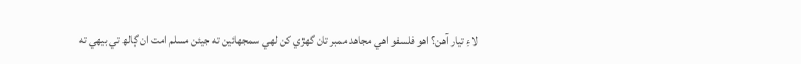لاءِ تيار آهن؟ اهو فلسفو اهي مجاهد ممبر تان گھڙي کن لهي سمجهائين ته جيئن مسلم امت ان ڳالھ تي بيهي ته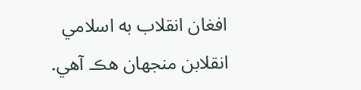افغان انقلاب به اسلامي انقلابن منجهان هڪ آهي.